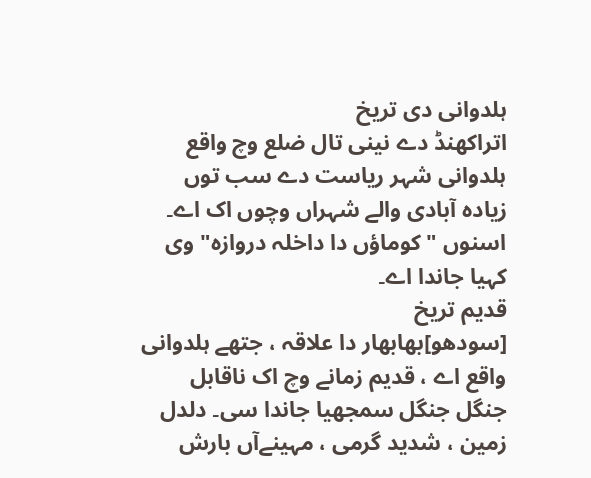ہلدوانی دی تریخ
اتراکھنڈ دے نینی تال ضلع وچ واقع ہلدوانی شہر ریاست دے سب توں زیادہ آبادی والے شہراں وچوں اک اے۔ اسنوں "کوماؤں دا داخلہ دروازہ" وی کہیا جاندا اے۔
قدیم تریخ
[سودھو]بھابھار دا علاقہ ، جتھے ہلدوانی واقع اے ، قدیم زمانے وچ اک ناقابل جنگل جنگل سمجھیا جاندا سی۔ دلدل زمین ، شدید گرمی ، مہینےآں بارش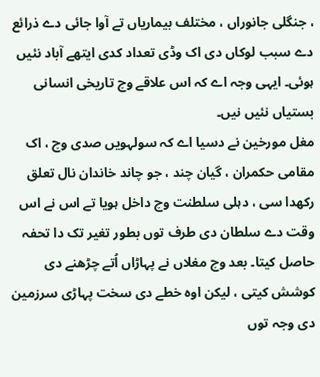، جنگلی جانوراں ، مختلف بیماریاں تے آوا جائی دے ذرائع دے سبب لوکاں دی اک وڈی تعداد کدی ایتھے آباد نئيں ہوئی۔ ایہی وجہ اے کہ اس علاقے وچ تاریخی انسانی بستیاں نئيں نيں۔
مغل مورخین نے دسیا اے کہ سولہويں صدی وچ ، اک مقامی حکمران ، گیان چند ، جو چاند خاندان نال تعلق رکھدا سی ، دہلی سلطنت وچ داخل ہويا تے اس نے اس وقت دے سلطان دی طرف توں بطور تغیر تک دا تحفہ حاصل کيتا۔ بعد وچ مغلاں نے پہاڑاں اُتے چڑھنے دی کوشش کيتی ، لیکن اوہ خطے دی سخت پہاڑی سرزمین دی وجہ توں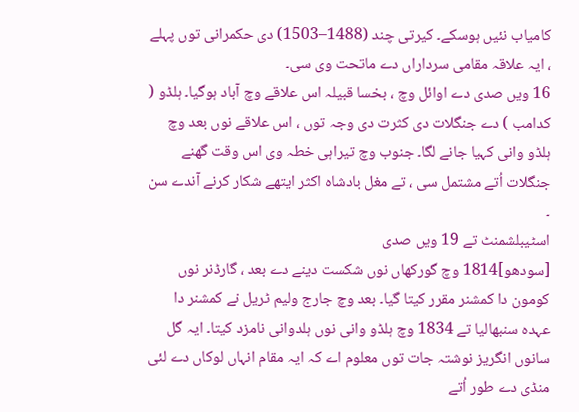کامیاب نئيں ہوسکے۔ کیرتی چند (1488–1503) دی حکمرانی توں پہلے ، ایہ علاقہ مقامی سرداراں دے ماتحت وی سی۔
16 ويں صدی دے اوائل وچ ، بخسا قبیلہ اس علاقے وچ آباد ہوگیا۔ ہلڈو ( کدامب ) دے جنگلات دی کثرت دی وجہ توں ، اس علاقے نوں بعد وچ ہلڈو وانی کہیا جانے لگا۔ جنوب وچ تیراہی خطہ وی اس وقت گھنے جنگلات اُتے مشتمل سی ، تے مغل بادشاہ اکثر ایتھے شکار کرنے آندے سن ۔
اسٹیبلشمنٹ تے 19 ويں صدی
[سودھو]1814 وچ گورکھاں نوں شکست دینے دے بعد ، گارڈنر نوں کومون دا کمشنر مقرر کيتا گیا۔ بعد وچ جارج ولیم ٹریل نے کمشنر دا عہدہ سنبھالیا تے 1834 وچ ہلڈو وانی نوں ہلدوانی نامزد کيتا۔ ایہ گل سانوں انگریز نوشتہ جات توں معلوم اے کہ ایہ مقام انہاں لوکاں دے لئی منڈی دے طور اُتے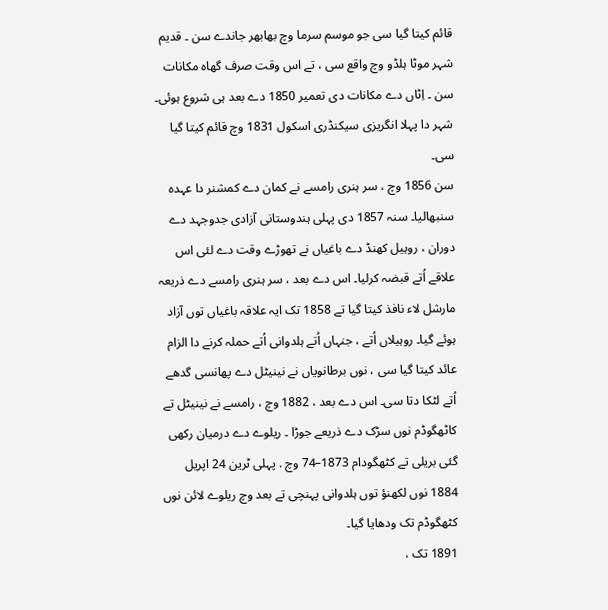قائم کيتا گیا سی جو موسم سرما وچ بھابھر جاندے سن ۔ قدیم شہر موٹا ہلڈو وچ واقع سی ، تے اس وقت صرف گھاہ مکانات سن ۔ اِٹاں دے مکانات دی تعمیر 1850 دے بعد ہی شروع ہوئی۔ شہر دا پہلا انگریزی سیکنڈری اسکول 1831 وچ قائم کيتا گیا سی۔
سن 1856 وچ ، سر ہنری رامسے نے کمان دے کمشنر دا عہدہ سنبھالیا۔ سنہ 1857 دی پہلی ہندوستانی آزادی جدوجہد دے دوران ، روہیل کھنڈ دے باغیاں نے تھوڑے وقت دے لئی اس علاقے اُتے قبضہ کرلیا۔ اس دے بعد ، سر ہنری رامسے دے ذریعہ مارشل لاء نافذ کيتا گیا تے 1858 تک ایہ علاقہ باغیاں توں آزاد ہوئے گیا۔ روہیلاں اُتے ، جنہاں اُتے ہلدوانی اُتے حملہ کرنے دا الزام عائد کيتا گیا سی ، نوں برطانویاں نے نینیٹل دے پھانسی گدھے اُتے لٹکا دتا سی۔ اس دے بعد ، 1882 وچ ، رامسے نے نینیٹل تے کاٹھگوڈم نوں سڑک دے ذریعے جوڑا ۔ ریلوے دے درمیان رکھی گئی بریلی تے کٹھگودام 1873–74 وچ . پہلی ٹرین 24 اپریل 1884 نوں لکھنؤ توں ہلدوانی پہنچی تے بعد وچ ریلوے لائن نوں کٹھگوڈم تک ودھایا گیا۔
1891 تک ،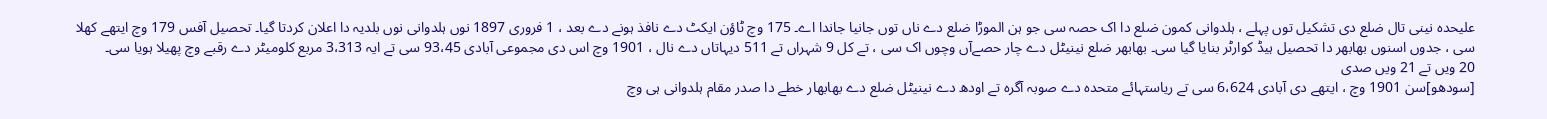علیحدہ نینی تال ضلع دی تشکیل توں پہلے ، ہلدوانی کمون ضلع دا اک حصہ سی جو ہن الموڑا ضلع دے ناں توں جانیا جاندا اے۔ 175 وچ ٹاؤن ایکٹ دے نافذ ہونے دے بعد ، 1 فروری 1897 نوں ہلدوانی نوں بلدیہ دا اعلان کردتا گیا۔ تحصیل آفس 179 وچ ایتھے کھلا سی ، جدوں اسنوں بھابھر دا تحصیل ہیڈ کوارٹر بنایا گیا سی۔ بھابھر ضلع نینیٹل دے چار حصےآں وچوں اک سی ، تے کل 9 شہراں تے 511 دیہاتاں دے نال ، 1901 وچ اس دی مجموعی آبادی 93،45 سی تے ایہ 3،313 مربع کلومیٹر دے رقبے وچ پھیلا ہويا سی۔
20 ویں تے 21 ويں صدی
[سودھو]سن 1901 وچ ، ایتھے دی آبادی 6،624 سی تے ریاستہائے متحدہ دے صوبہ آگرہ تے اودھ دے نینیٹل ضلع دے بھابھار خطے دا صدر مقام ہلدوانی ہی وچ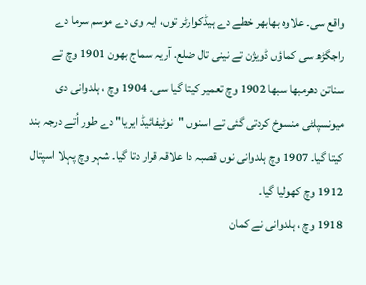واقع سی۔ علاوہ بھابھر خطے دے ہیڈکوارٹر توں، ایہ وی دے موسم سرما دے راجگڑھ سی کماؤں ڈویژن تے نینی تال ضلع. آریہ سماج بھون 1901 وچ تے سناتن دھرمبھا سبھا 1902 وچ تعمیر کيتا گیا سی۔ 1904 وچ ، ہلدوانی دی میونسپلٹی منسوخ کردتی گئی تے اسنوں "نوٹیفائیڈ ایریا" دے طور اُتے درجہ بند کيتا گیا۔ 1907 وچ ہلدوانی نوں قصبہ دا علاقہ قرار دتا گیا۔ شہر وچ پہلا اسپتال 1912 وچ کھولیا گیا۔
1918 وچ ، ہلدوانی نے کمان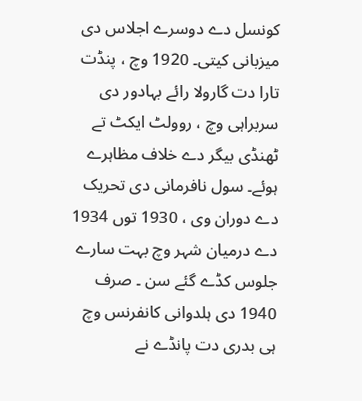کونسل دے دوسرے اجلاس دی میزبانی کیتی۔ 1920 وچ ، پنڈت تارا دت گارولا رائے بہادور دی سربراہی وچ ، روولٹ ایکٹ تے ٹھنڈی بیگر دے خلاف مظاہرے ہوئے۔ سول نافرمانی دی تحریک دے دوران وی ، 1930 توں 1934 دے درمیان شہر وچ بہت سارے جلوس کڈے گئے سن ۔ صرف 1940 دی ہلدوانی کانفرنس وچ ہی بدری دت پانڈے نے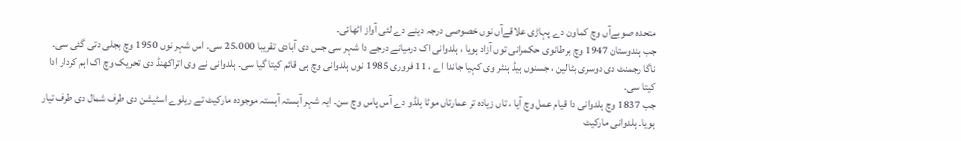متحدہ صوبےآں وچ کماون دے پہاڑی علاقےآں نوں خصوصی درجہ دینے دے لئی آواز اٹھائی۔
جب ہندوستان 1947 وچ برطانوی حکمرانی توں آزاد ہويا ، ہلدوانی اک درمیانے درجے دا شہر سی جس دی آبادی تقریبا 25،000 سی۔ اس شہر نوں 1950 وچ بجلی دتی گئی سی۔ ناگا رجمنٹ دی دوسری بٹالین ، جسنوں ہیڈ ہنٹر وی کہیا جاندا اے ، 11 فروری 1985 نوں ہلدوانی وچ ہی قائم کيتا گیا سی۔ ہلدوانی نے وی اتراکھنڈ دی تحریک وچ اک اہم کردار ادا کيتا سی۔
جب 1837 وچ ہلدوانی دا قیام عمل وچ آیا ، تاں زیادہ تر عمارتاں موٹا ہلڈو دے آس پاس وچ سن۔ ایہ شہر آہستہ آہستہ موجودہ مارکیٹ تے ریلوے اسٹیشن دی طرف شمال دی طرف تیار ہويا۔ ہلدوانی مارکیٹ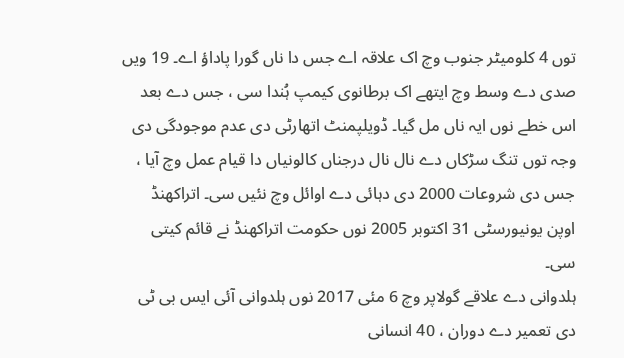توں 4 کلومیٹر جنوب وچ اک علاقہ اے جس دا ناں گورا پاداؤ اے۔ 19 ويں صدی دے وسط وچ ایتھے اک برطانوی کیمپ ہُندا سی ، جس دے بعد اس خطے نوں ایہ ناں مل گیا۔ ڈویلپمنٹ اتھارٹی دی عدم موجودگی دی وجہ توں تنگ سڑکاں دے نال نال درجناں کالونیاں دا قیام عمل وچ آیا ، جس دی شروعات 2000 دی دہائی دے اوائل وچ نئيں سی۔ اتراکھنڈ اوپن یونیورسٹی 31 اکتوبر 2005 نوں حکومت اتراکھنڈ نے قائم کيتی سی۔
ہلدوانی دے علاقے گولاپر وچ 6 مئی 2017 نوں ہلدوانی آئی ایس بی ٹی دی تعمیر دے دوران ، 40 انسانی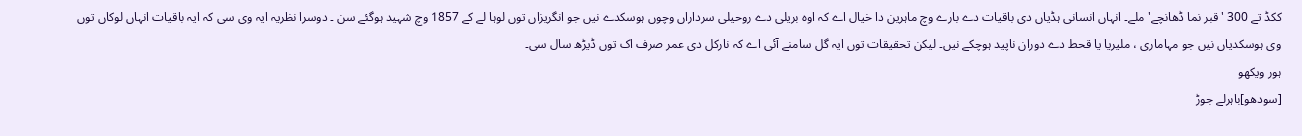ککڈ تے 300 'قبر نما ڈھانچے' ملے۔ انہاں انسانی ہڈیاں دی باقیات دے بارے وچ ماہرین دا خیال اے کہ اوہ بریلی دے روحیلی سرداراں وچوں ہوسکدے نيں جو انگریزاں توں لوہا لے کے 1857 وچ شہید ہوگئے سن ۔ دوسرا نظریہ ایہ وی سی کہ ایہ باقیات انہاں لوکاں توں وی ہوسکدیاں نيں جو مہاماری ، ملیریا یا قحط دے دوران ناپید ہوچکے نيں۔ لیکن تحقیقات توں ایہ گل سامنے آئی اے کہ نارکل دی عمر صرف اک توں ڈیڑھ سال سی۔
ہور ویکھو
[سودھو]باہرلے جوڑ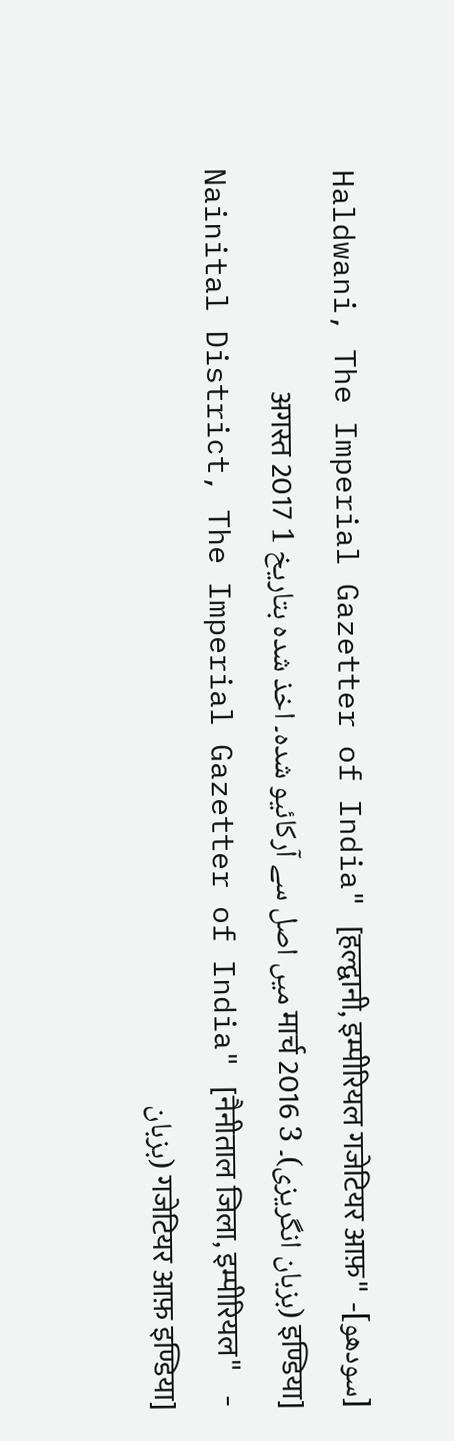[سودھو]- "Haldwani, The Imperial Gazetter of India" [हल्द्वानी, इम्पीरियल गजेटियर आफ़ इण्डिया] (بزبان انگریزی)۔ 3 मार्च 2016 میں اصل سے آرکائیو شدہ۔ اخذ شدہ بتاریخ 1 अगस्त 2017
- "Nainital District, The Imperial Gazetter of India" [नैनीताल जिला, इम्पीरियल गजेटियर आफ़ इण्डिया] (بزبان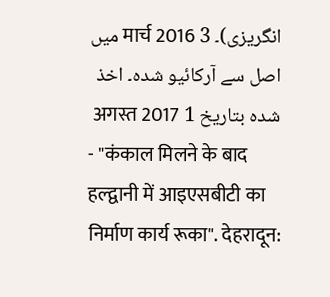انگریزی)۔ 3 मार्च 2016 میں اصل سے آرکائیو شدہ۔ اخذ شدہ بتاریخ 1 अगस्त 2017
- "कंकाल मिलने के बाद हल्द्वानी में आइएसबीटी का निर्माण कार्य रूका". देहरादून: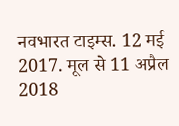नवभारत टाइम्स. 12 मई 2017. मूल से 11 अप्रैल 2018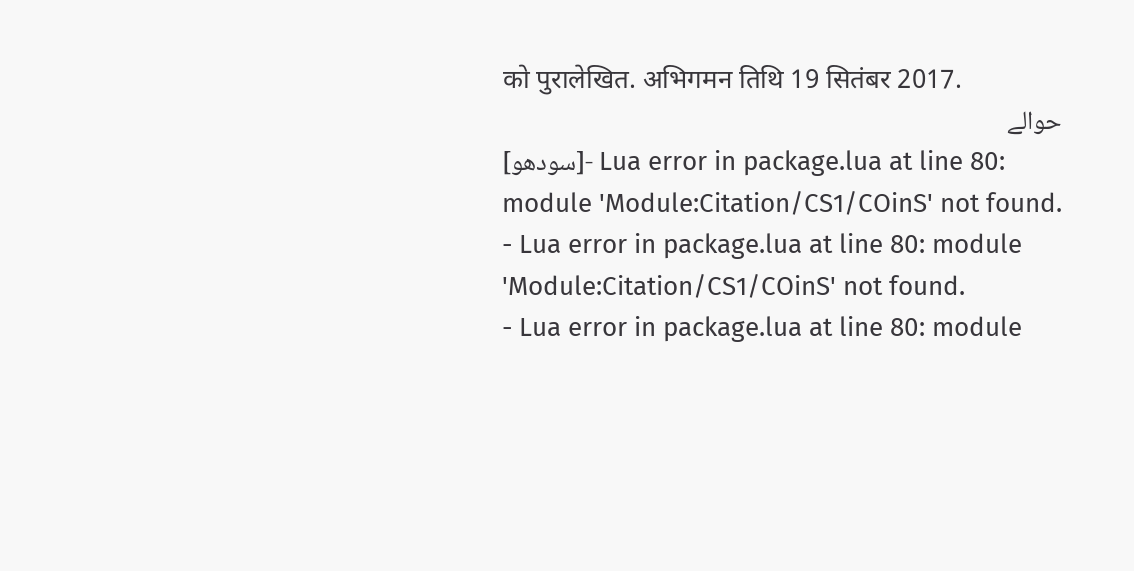को पुरालेखित. अभिगमन तिथि 19 सितंबर 2017.
حوالے
[سودھو]- Lua error in package.lua at line 80: module 'Module:Citation/CS1/COinS' not found.
- Lua error in package.lua at line 80: module 'Module:Citation/CS1/COinS' not found.
- Lua error in package.lua at line 80: module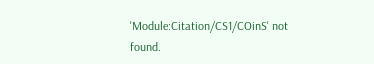'Module:Citation/CS1/COinS' not found.